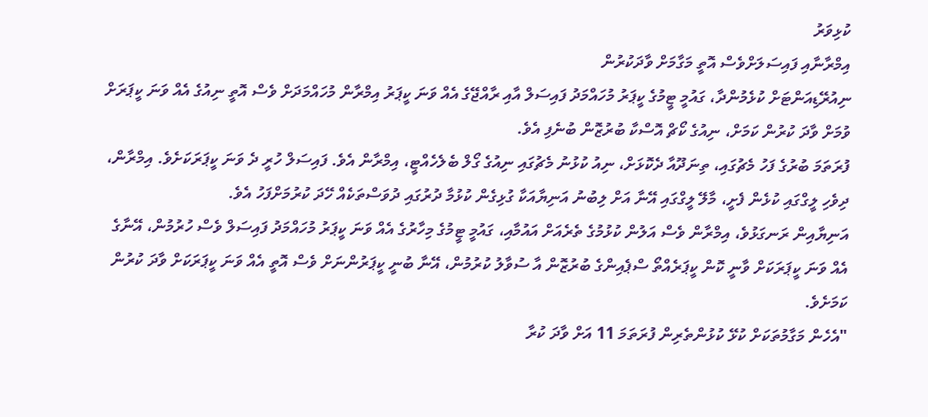ކުޅިވަރު
އިމްރާނާއި ފައިސަލަށްވެސް އޮތީ މަގާމަށް ވާދަކުރުން
ނިއުރޭޑިއަންޓަށް ކުޅެމުންދާ، ގައުމީ ޓީމުގެ ކީޕަރު މުހައްމަދު ފައިސަލް އާއި ރާއްޖޭގެ އެއް ވަނަ ކީޕަރު އިމްރާން މުހައްމަދަށް ވެސް އޮތީ ނިއުގެ އެއް ވަނަ ކީޕަރަށް ވުމަށް ވާދަ ކުރުން ކަމަށް، ނިއުގެ ކޯޗް އޮސްކާ ބުރުޒޮން ބުނެފި އެވެ.
ފުރަތަމަ ބުރުގެ ފަހު މެޗުގައި، ތިނަދޫއާ ދެކޮޅަށް، ނިއު ކުޅުނު މެޗުގައި ނިއުގެ ގޯލް ބެލެހެއްޓީ، އިމްރާން އެވެ. ފައިސަލް ހުރީ ދެ ވަނަ ކީޕަރަކަށެވެ. އިމްރާން، ދިވެހި ލީގްގައި ކުޅެން ފެށީ، މާލޭ ލީގްގައި އޭނާ އަށް ލިބުނު އަނިޔާއަކާ ގުޅިގެން ކުޅުމާ ދުރުގައި ދުވަސްތަކެއް ހޭދަ ކުރުމަށްފަހު އެވެ.
އަނިޔާއިން ރަނގަޅުވެ، އިމްރާން ވެސް އަލުން ކުޅުމުގެ ތެރެއަށް އައުމާއި، ގައުމީ ޓީމުގެ މިހާރުގެ އެއް ވަނަ ކީޕަރު މުހައްމަދު ފައިސަލް ވެސް ހުރުމުން، އޭނާގެ އެއް ވަނަ ކީޕަރަކަށް ވާނީ ކޮން ކީޕަރެއްތޯ ސްޕެއިންގެ ބުރުޒޮން އާ ސުވާލު ކުރުމުން، އޭނާ ބުނީ ކީޕަރުންނަށް ވެސް އޮތީ އެއް ވަނަ ކީޕަރަކަށް ވާދަ ކުރުން ކަމަށެވެ.
"އެހެން މަގާމުތަކަށް ކުޅޭ ކުޅުންތެރިން ފުރަތަމަ 11 އަށް ވާދަ ކުރާ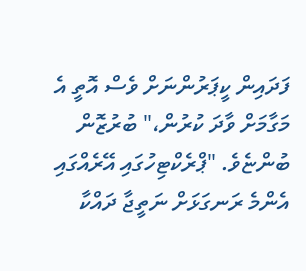ފަދައިން ކީޕަރުންނަށް ވެސް އޮތީ އެ މަގާމަށް ވާދަ ކުރުން،" ބުރުޒޮން ބުންޏެވެ. "ޕްރެކްޓިހުގައި އޭރެއްގައި އެންމެ ރަނގަޅަށް ނަތީޖާ ދައްކާ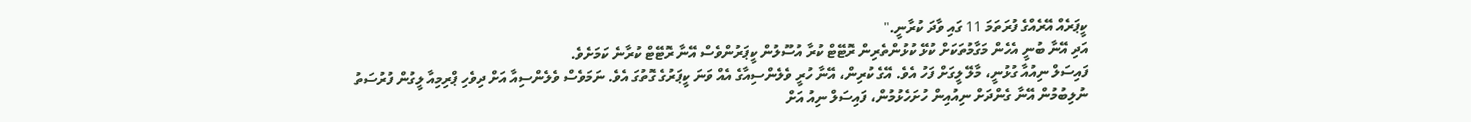ކީޕަރެއް އޭރެއްގެ ފުރަތަމަ 11 ގައި ވާދަ ކުރާނީ."
އަދި އޭނާ ބުނީ އެހެން މަގާމުތަކަށް ކުޅޭ ކުޅުންތެރިން ރޮޓޭޓް ކުރާ އުސޫލުން ކީޕަރުންވެސް އޭނާ ރޮޓޭޓް ކުރާނެ ކަމަށެވެ.
ފައިސަލް ނިއުއާ ގުޅުނީ، މާލޭ ލީގަށް ފަހު އެވެ. އޭގެ ކުރިން، އޭނާ ހުރީ ވެލެންސިއާގެ އެއް ވަނަ ކީޕަރުގެ ގޮތުގަ އެވެ. ނަމަވެސް ވެލެންސިއާ އަށް ދިވެހި ޕްރިމިއާ ލީގުން ފުރުސަތު ނުލިބުމުން އޭނާ ގެންދަށް ނިއުއިން ހުށަހެޅުމުން، ފައިސަލް ނިއު އަށް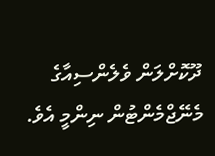ދޫކޮށްލަން ވެލެންސިއާގެ މެނޭޖްމެންޓުން ނިންމީ އެވެ.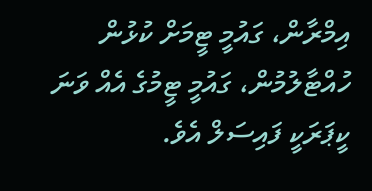އިމްރާން، ގައުމީ ޓީމަށް ކުޅުން ހުއްޓާލުމުން، ގައުމީ ޓީމުގެ އެއް ވަނަ ކީޕަރަކީ ފައިސަލް އެވެ.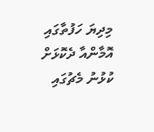މިދިޔަ ހަފުތާގައި އޮމާންއާ ދެކޮޅަށް ކުޅުނު މެޗުގައި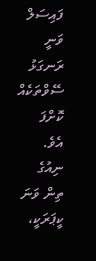ފައިސަލް ވަނީ ރަނގަޅު ސޭވްތަކެއް ކޮށްފަ އެވެ. ނިއުގެ ތިން ވަނަ ކީޕަރަކީ،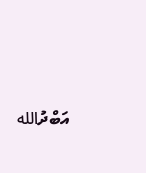އަބްދުالله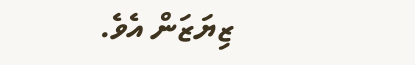ޒިޔަޒަން އެވެ.